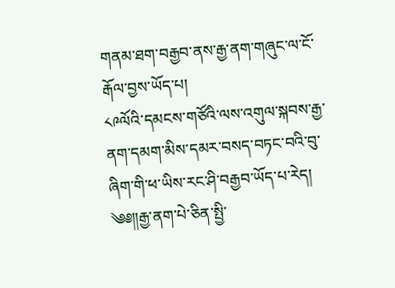གནམ་ཐག་བརྒྱབ་ནས་རྒྱ་ནག་གཞུང་ལ་ངོ་རྒོལ་བྱས་ཡོད་པ།
༨༩ལོའི་དམངས་གཙོའི་ལས་འགུལ་སྐབས་རྒྱ་ནག་དམག་མིས་དམར་བསད་བཏང་བའི་བུ་ཞིག་གི་ཕ་ཡིས་རང་ཤི་བརྒྱབ་ཡོད་པ་རེད།
༄༅༎རྒྱ་ནག་པེ་ཅིན་སྤྱི་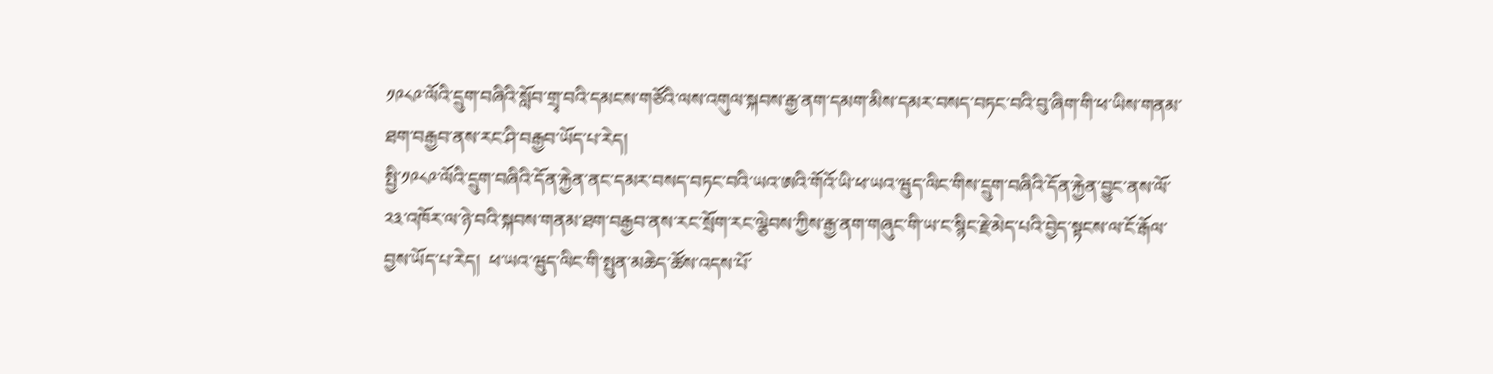༡༩༨༩་ལོའི་དྲུག་བཞིའི་སློབ་གྲྭ་བའི་དམངས་གཙོའི་ལས་འགུལ་སྐབས་རྒྱ་ནག་དམག་མིས་དམར་བསད་བཏང་བའི་བུ་ཞིག་གི་ཕ་ཡིས་གནམ་ཐག་བརྒྱབ་ནས་རང་ཤི་བརྒྱབ་ཡོད་པ་རེད།
སྤྱི་༡༩༨༩་ལོའི་དྲུག་བཞིའི་དོན་རྐྱེན་ནང་དམར་བསད་བཏང་བའི་ཡའ་ཨའི་གོའོ་ཡི་ཕ་ཡའ་ཝུད་ལིང་གིས་དྲུག་བཞིའི་དོན་རྐྱེན་བྱུང་ནས་ལོ་༢༣་འཁོར་ལ་ཉེ་བའི་སྐབས་གནམ་ཐག་བརྒྱབ་ནས་རང་སྲོག་རང་ལྕེབས་ཀྱིས་རྒྱ་ནག་གཞུང་གི་ཡ་ང་སྙིང་རྗེ་མེད་པའི་བྱེད་སྟངས་ལ་ངོ་རྒོལ་བྱས་ཡོད་པ་རེད།  ཕ་ཡའ་ཝུད་ལིང་གི་སྤུན་མཆེད་ཚོས་འདས་པོ་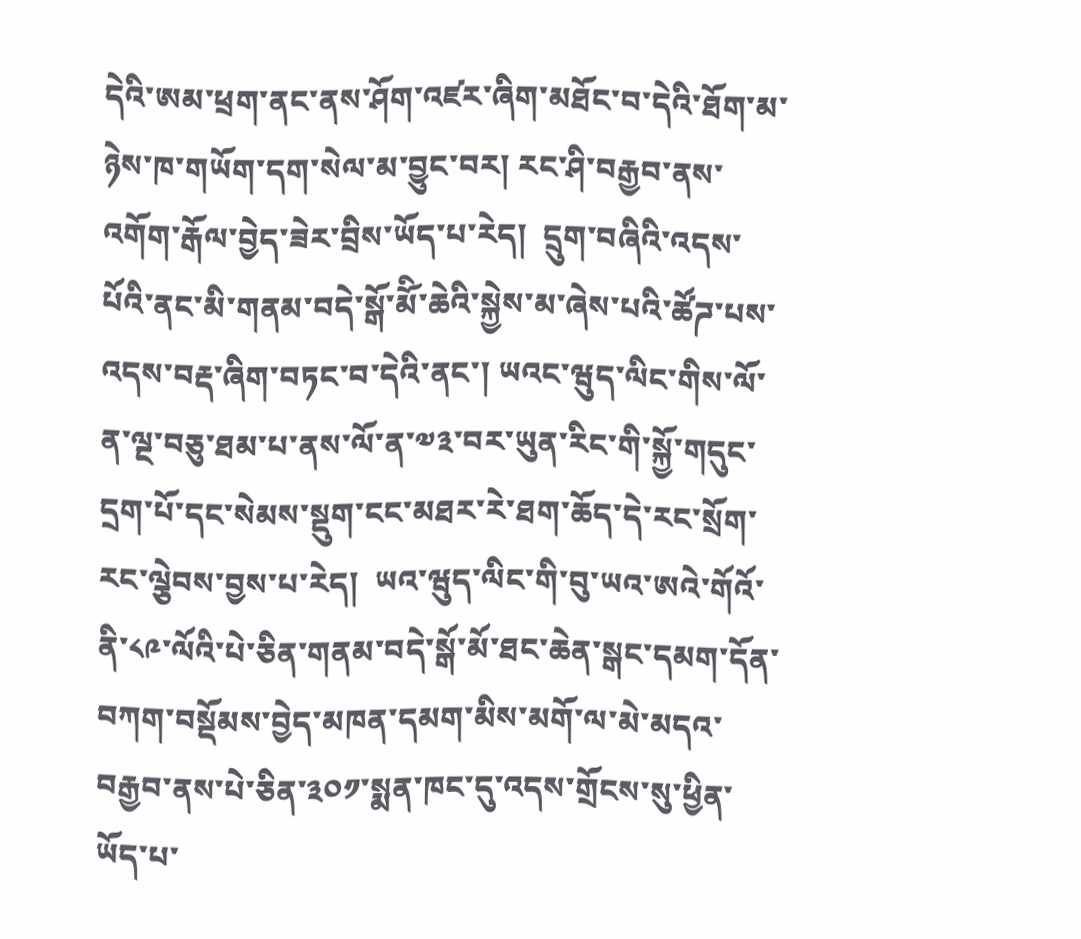དེའི་ཨམ་ཕྲག་ནང་ནས་ཤོག་འཛར་ཞིག་མཐོང་བ་དེའི་ཐོག་མ་ཉེས་ཁ་གཡོག་དག་སེལ་མ་བྱུང་བར། རང་ཤི་བརྒྱབ་ནས་འགོག་རྒོལ་བྱེད་ཟེར་བྲིས་ཡོད་པ་རེད།  དྲུག་བཞིའི་འདས་པོའི་ནང་མི་གནམ་བདེ་སྒོ་མོི་ཆེའི་སྐྱེས་མ་ཞེས་པའི་ཚོཌ་པས་འདས་བརྡ་ཞིག་བཏང་བ་དེའི་ནང་། ཡའང་ཝུད་ལིང་གིས་ལོ་ན་ལྔ་བཅུ་ཐམ་པ་ནས་ལོ་ན་༧༣་བར་ཡུན་རིང་གི་སྐྱོ་གདུང་དྲག་པོ་དང་སེམས་སྡུག་ངང་མཐར་རེ་ཐག་ཆོད་དེ་རང་སྲོག་རང་ལྕེབས་བྱས་པ་རེད།  ཡའ་ཝུད་ལིང་གི་བུ་ཡའ་ཨའེ་གོའོ་ནི་༨༩་ལོའི་པེ་ཅིན་གནམ་བདེ་སྒོ་མོ་ཐང་ཆེན་སྒང་དམག་དོན་བཀག་བསྡོམས་བྱེད་མཁན་དམག་མིས་མགོ་ལ་མེ་མདའ་བརྒྱབ་ནས་པེ་ཅིན་༣༠༡་སྨན་ཁང་དུ་འདས་གྲོངས་སུ་ཕྱིན་ཡོད་པ་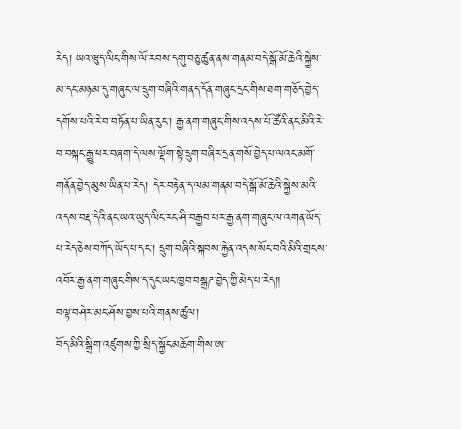རེད། ཡའ་ཝུད་ལིང་གིས་ལོ་རབས་དགུ་བཅུ་ཚུན་ནས་གནམ་བདེ་སྒོ་མོ་ཆེའི་སྐྱེས་མ་དང་མཉམ་དུ་གཞུང་ལ་དྲུག་བཞིའི་གནད་དོན་གཞུང་དྲང་གིས་ཐག་གཅོད་བྱེད་དགོས་པའི་རེ་བ་བཏོན་པ་ཡིན་རུང་། རྒྱ་ནག་གཞུང་གིས་འདས་པོ་ཚོའི་ནང་མིའི་རེ་བ་བསྐང་རྒྱུ་ཕར་བཞག་དེ་ལས་ལྡོག་སྟེ་དྲུག་བཞིར་དྲན་གསོ་བྱེད་པ་ལའང་མགོ་གནོན་བྱེད་མུས་ཡིན་པ་རེད། དེར་བརྟེན་ད་ལམ་གནམ་བདེ་སྒོ་མོ་ཆེའི་སྐྱེས་མའི་འདས་བརྡ་དེའི་ནང་ཡའ་ཡུད་ལིང་རང་ཤི་བརྒྱབ་པར་རྒྱ་ནག་གཞུང་ལ་འགན་ཡོད་པ་རེད་ཅེས་བཀོད་ཡོད་པ་དང་། དྲུག་བཞིའི་སྐབས་རྐྱེན་འདས་སོང་བའི་མིའི་གྲངས་འབོར་རྒྱ་ནག་གཞུང་གིས་ད་དུང་ཡང་ཁྱབ་བསྒྲཌ་བྱེད་ཀྱི་མེད་པ་རེད༎
བལྟ་བཤེར་མང་ཤོས་བྱས་པའི་གནས་ཚུལ།
བོད་མིའི་སྒྲིག་འཛུགས་ཀྱི་སྲིད་སྐྱོང་མཆོག་གིས་ཨ་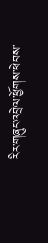རིར་གཞུང་འབྲེལ་ཕྱོགས་ཕེབས་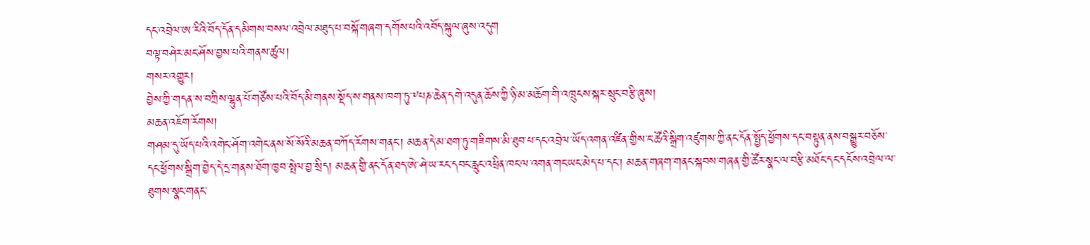དང་འབྲེལ་ཨ་རིའི་བོད་དོན་དམིགས་བསལ་འབྲེལ་མཐུད་པ་བསྐོ་གཞག་དགོས་པའི་འབོད་སྐུལ་ཞུས་འདུག
བལྟ་བཤེར་མང་ཤོས་བྱས་པའི་གནས་ཚུལ།
གསར་འགྱུར།
བྱེས་ཀྱི་གདན་ས་བཀྲིས་ལྷུན་པོ་གཙོས་པའི་བོད་མི་གནས་སྡོད་ས་གནས་ཁག་ཏུ་༸པཎ་ཆེན་དགེ་འདུན་ཆོས་ཀྱི་ཉི་མ་མཆོག་གི་འཁྲུངས་སྐར་སྲུང་བརྩི་ཞུས།
མཆན་འཇོག་རོགས།
གཤམ་དུ་ཡོད་པའི་འགེང་ཤོག་འགེང་ནས་སོ་སོའི་མཆན་བཀོད་རོགས་གནང་། མཆན་དེ་མ་ཐག་ཏུ་གཟིགས་མི་ཐུབ་པ་དང་འབྲེལ་ཡོད་འགན་འཛིན་གྱིས་ང་ཚོའི་སྒྲིག་འཛུགས་ཀྱི་ནང་དོན་སྤྱོད་ཕྱོགས་དང་བསྟུན་ནས་བསྒྱུར་བཅོས་དང་ཕྱོགས་སྒྲིག་བྱེད་དེ་དྲ་གནས་ཐོག་ཁྱབ་སྤེལ་བྱ་སྲིད། མཆན་གྱི་ནང་དོན་ཐད་ཨེ་ཤེ་ཡ་རང་དབང་རླུང་འཕྲིན་ཁང་ལ་འགན་གང་ཡང་མེད་པ་དང་། མཆན་གཞག་གནང་སྐབས་གཞན་གྱི་ཚོར་སྣང་ལ་བརྩི་མཐོང་དང་དངོས་འབྲེལ་ལ་ཐུགས་སྣང་གནང་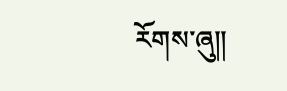རོགས་ཞུ༎